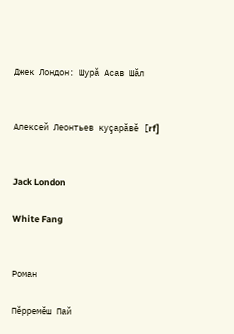Джек Лондон: Шурă Асав Шăл


Алексей Леонтьев куçарăвĕ [rf]


Jack London

White Fang


Роман

Пĕрремĕш Пай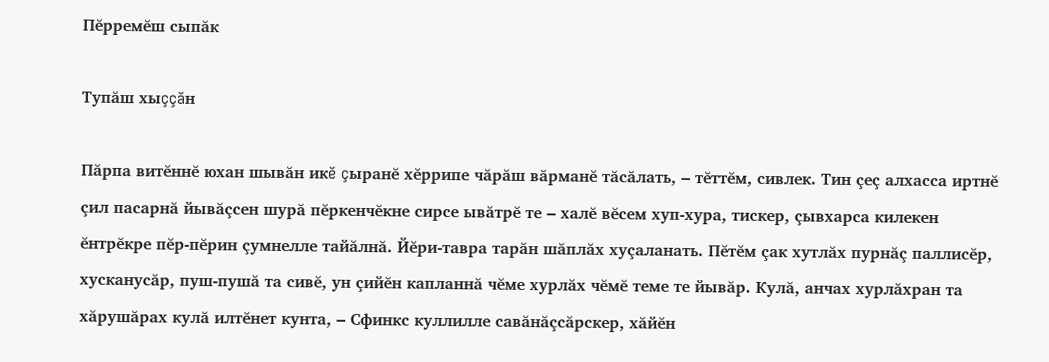Пĕрремĕш сыпăк

Тупăш хыççăн

Пăрпа витĕннĕ юхан шывăн икĕ çыранĕ хĕррипе чăрăш вăрманĕ тăсăлать, ‒ тĕттĕм, сивлек. Тин çеç алхасса иртнĕ çил пасарнă йывăçсен шурă пĕркенчĕкне сирсе ывăтрĕ те ‒ халĕ вĕсем хуп-хура, тискер, çывхарса килекен ĕнтрĕкре пĕр-пĕрин çумнелле тайăлнă. Йĕри-тавра тарăн шăплăх хуçаланать. Пĕтĕм çак хутлăх пурнăç паллисĕр, хусканусăр, пуш-пушă та сивĕ, ун çийĕн капланнă чĕме хурлăх чĕмĕ теме те йывăр. Кулă, анчах хурлăхран та хăрушăрах кулă илтĕнет кунта, ‒ Сфинкс куллилле савăнăçсăрскер, хăйĕн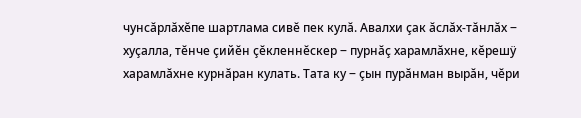чунсăрлăхĕпе шартлама сивĕ пек кулă. Авалхи çак ăслăх-тăнлăх ‒ хуçалла, тĕнче çийĕн çĕкленнĕскер ‒ пурнăç харамлăхне, кĕрешÿ харамлăхне курнăран кулать. Тата ку ‒ çын пурăнман вырăн, чĕри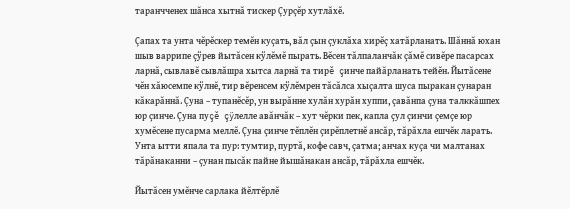таранчченех шăнса хытнă тискер Çурçĕр хутлăхĕ.

Çапах та унта чĕрĕскер темĕн куçать, вăл çын çуклăха хирĕç хатăрланать. Шăннă юхан шыв варрипе çÿрев йытăсен кÿлĕмĕ пырать. Вĕсен тăлпаланчăк çăмĕ сивĕре пасарсах ларнă, сывлавĕ сывлăшра хытса ларнă та тирĕ çинче пайăрланать тейĕн. Йытăсене чĕн хăюсемпе кÿлнĕ, тир вĕренсем кÿлĕмрен тăсăлса хыçалта шуса пыракан çунаран кăкарăннă. Çуна ‒ тупанĕсĕр, ун вырăнне хулăн хурăн хуппи, çавăнпа çуна талккăшпех юр çинче. Çуна пуçĕ çÿлелле авăнчăк ‒ хут чĕрки пек, капла çул çинчи çемçе юр хумĕсене пусарма меллĕ. Çуна çинче тĕплĕн çирĕплетнĕ ансăр, тăрăхла ешчĕк ларать. Унта ытти япала та пур: тумтир, пуртă, кофе савч, çатма; анчах куçа чи малтанах тăрăнаканни ‒ çунан пысăк пайне йышăнакан ансăр, тăрăхла ешчĕк.

Йытăсен умĕнче сарлака йĕлтĕрлĕ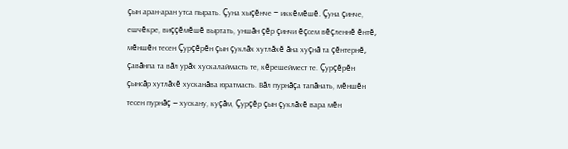çын аран-аран утса пырать. Çуна хыçĕнче ‒ иккĕмĕшĕ. Çуна çинче, ешчĕкре, виççĕмĕшĕ выртать, уншăн çĕр çинчи ĕçсем вĕçленнĕ ĕнтĕ, мĕншĕн тесен Çурçĕрĕн çын çуклăх хутлăхĕ ăна хуçнă та çĕнтернĕ, çавăнпа та вăл урăх хускалаймасть те, кĕрешеймест те. Çурçĕрĕн çынсăр хутлăхĕ хусканăва юратмасть. Вăл пурнăçа тапăнать, мĕншĕн тесен пурнăç ‒ хускану, куçăм, Çурçĕр çын çуклăхĕ вара мĕн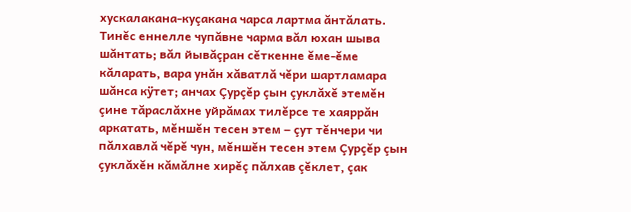хускалакана-куçакана чарса лартма ăнтăлать. Тинĕс еннелле чупăвне чарма вăл юхан шыва шăнтать; вăл йывăçран сĕткенне ĕме-ĕме кăларать, вара унăн хăватлă чĕри шартламара шăнса кÿтет; анчах Çурçĕр çын çуклăхĕ этемĕн çине тăраслăхне уйрăмах тилĕрсе те хаяррăн аркатать, мĕншĕн тесен этем ‒ çут тĕнчери чи пăлхавлă чĕрĕ чун, мĕншĕн тесен этем Çурçĕр çын çуклăхĕн кăмăлне хирĕç пăлхав çĕклет, çак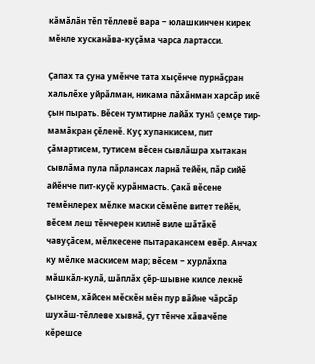кăмăлăн тĕп тĕллевĕ вара ‒ юлашкинчен кирек мĕнле хусканăва-куçăма чарса лартасси.

Çапах та çуна умĕнче тата хыçĕнче пурнăçран хальлĕхе уйрăлман, никама пăхăнман харсăр икĕ çын пырать. Вĕсен тумтирне лайăх тунă çемçе тир-мамăкран çĕленĕ. Куç хупанкисем, пит çăмартисем, тутисем вĕсен сывлăшра хытакан сывлăма пула пăрлансах ларнă тейĕн, пăр сийĕ айĕнче пит-куçĕ курăнмасть. Çакă вĕсене темĕнлерех мĕлке маски сĕмĕпе витет тейĕн, вĕсем леш тĕнчерен килнĕ виле шăтăкĕ чавуçăсем, мĕлкесене пытаракансем евĕр. Анчах ку мĕлке маскисем мар; вĕсем ‒ хурлăхпа мăшкăл-кулă, шăплăх çĕр-шывне килсе лекнĕ çынсем, хăйсен мĕскĕн мĕн пур вăйне чăрсăр шухăш-тĕллеве хывнă, çут тĕнче хăвачĕпе кĕрешсе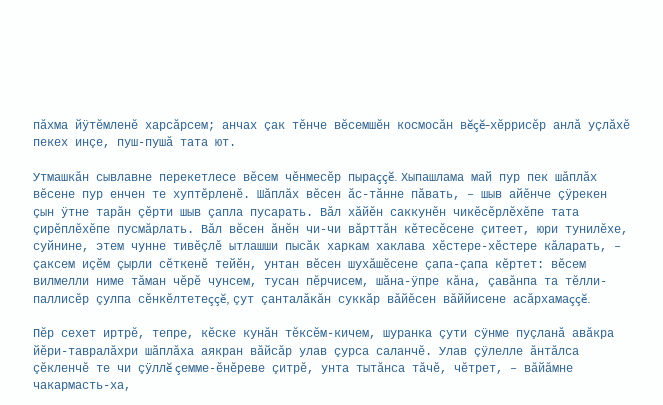пăхма йÿтĕмленĕ харсăрсем; анчах çак тĕнче вĕсемшĕн космосăн вĕçĕ-хĕррисĕр анлă уçлăхĕ пекех инçе, пуш-пушă тата ют.

Утмашкăн сывлавне перекетлесе вĕсем чĕнмесĕр пыраççĕ. Хыпашлама май пур пек шăплăх вĕсене пур енчен те хуптĕрленĕ. Шăплăх вĕсен ăс-тăнне пăвать, ‒ шыв айĕнче çÿрекен çын ÿтне тарăн çĕрти шыв çапла пусарать. Вăл хăйĕн саккунĕн чикĕсĕрлĕхĕпе тата çирĕплĕхĕпе пусмăрлать. Вăл вĕсен ăнĕн чи-чи вăрттăн кĕтесĕсене çитеет, юри тунилĕхе, суйнине, этем чунне тивĕçлĕ ытлашши пысăк харкам хаклава хĕстере-хĕстере кăларать, ‒ çаксем иçĕм çырли сĕткенĕ тейĕн, унтан вĕсен шухăшĕсене çапа-çапа кĕртет: вĕсем вилмелли ниме тăман чĕрĕ чунсем, тусан пĕрчисем, шăна-ÿпре кăна, çавăнпа та тĕлли-паллисĕр çулпа сĕнкĕлтетеççĕ, çут çанталăкăн суккăр вăйĕсен вăййисене асăрхамаççĕ.

Пĕр сехет иртрĕ, тепре, кĕске кунăн тĕксĕм-кичем, шуранка çути сÿнме пуçланă авăкра йĕри-тавралăхри шăплăха аякран вăйсăр улав çурса саланчĕ. Улав çÿлелле ăнтăлса çĕкленчĕ те чи çÿллĕ çемме-ĕнĕреве çитрĕ, унта тытăнса тăчĕ, чĕтрет, ‒ вăйăмне чакармасть-ха,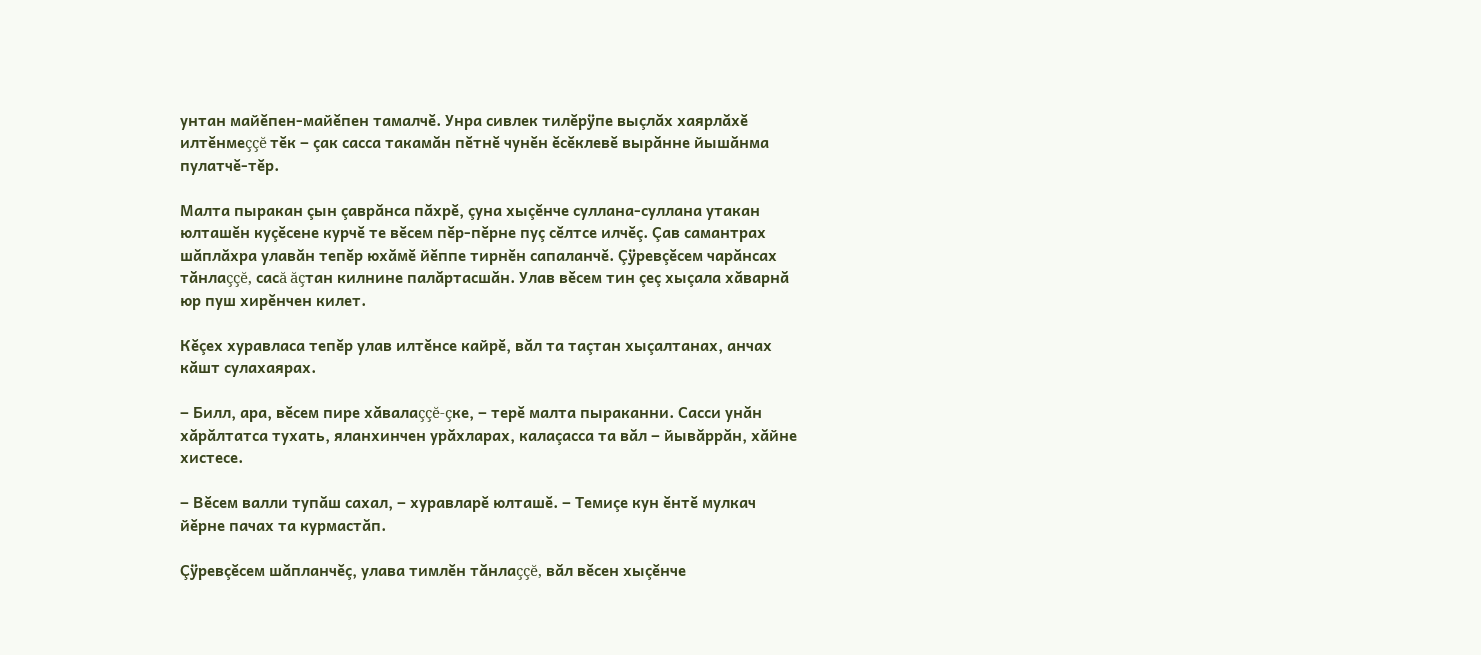унтан майĕпен-майĕпен тамалчĕ. Унра сивлек тилĕрÿпе выçлăх хаярлăхĕ илтĕнмеççĕ тĕк ‒ çак сасса такамăн пĕтнĕ чунĕн ĕсĕклевĕ вырăнне йышăнма пулатчĕ-тĕр.

Малта пыракан çын çаврăнса пăхрĕ, çуна хыçĕнче суллана-суллана утакан юлташĕн куçĕсене курчĕ те вĕсем пĕр-пĕрне пуç сĕлтсе илчĕç. Çав самантрах шăплăхра улавăн тепĕр юхăмĕ йĕппе тирнĕн сапаланчĕ. Çÿревçĕсем чарăнсах тăнлаççĕ, сасă ăçтан килнине палăртасшăн. Улав вĕсем тин çеç хыçала хăварнă юр пуш хирĕнчен килет.

Кĕçех хуравласа тепĕр улав илтĕнсе кайрĕ, вăл та таçтан хыçалтанах, анчах кăшт сулахаярах.

‒ Билл, ара, вĕсем пире хăвалаççĕ-çке, ‒ терĕ малта пыраканни. Сасси унăн хăрăлтатса тухать, яланхинчен урăхларах, калаçасса та вăл ‒ йывăррăн, хăйне хистесе.

‒ Вĕсем валли тупăш сахал, ‒ хуравларĕ юлташĕ. ‒ Темиçе кун ĕнтĕ мулкач йĕрне пачах та курмастăп.

Çÿревçĕсем шăпланчĕç, улава тимлĕн тăнлаççĕ, вăл вĕсен хыçĕнче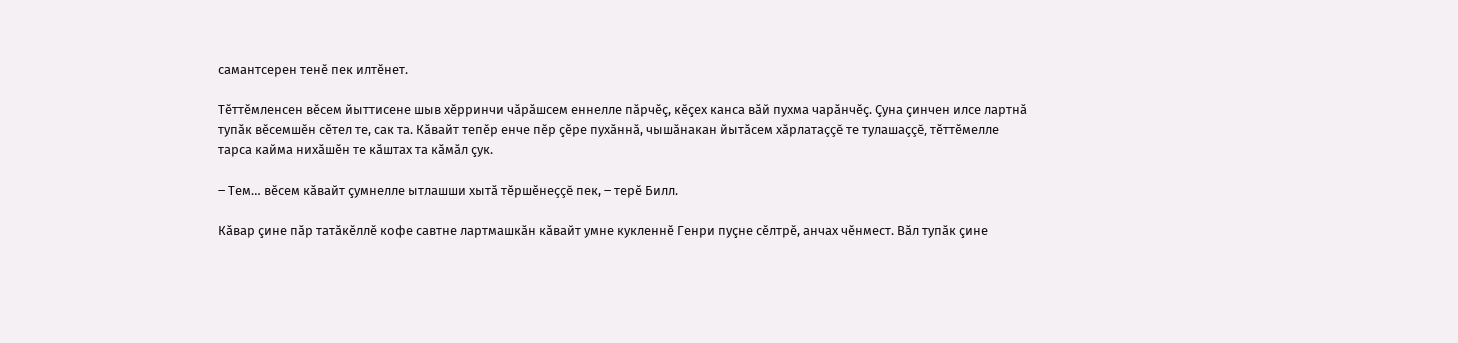самантсерен тенĕ пек илтĕнет.

Тĕттĕмленсен вĕсем йыттисене шыв хĕрринчи чăрăшсем еннелле пăрчĕç, кĕçех канса вăй пухма чарăнчĕç. Çуна çинчен илсе лартнă тупăк вĕсемшĕн сĕтел те, сак та. Кăвайт тепĕр енче пĕр çĕре пухăннă, чышăнакан йытăсем хăрлатаççĕ те тулашаççĕ, тĕттĕмелле тарса кайма нихăшĕн те кăштах та кăмăл çук.

‒ Тем… вĕсем кăвайт çумнелле ытлашши хытă тĕршĕнеççĕ пек, ‒ терĕ Билл.

Кăвар çине пăр татăкĕллĕ кофе савтне лартмашкăн кăвайт умне кукленнĕ Генри пуçне сĕлтрĕ, анчах чĕнмест. Вăл тупăк çине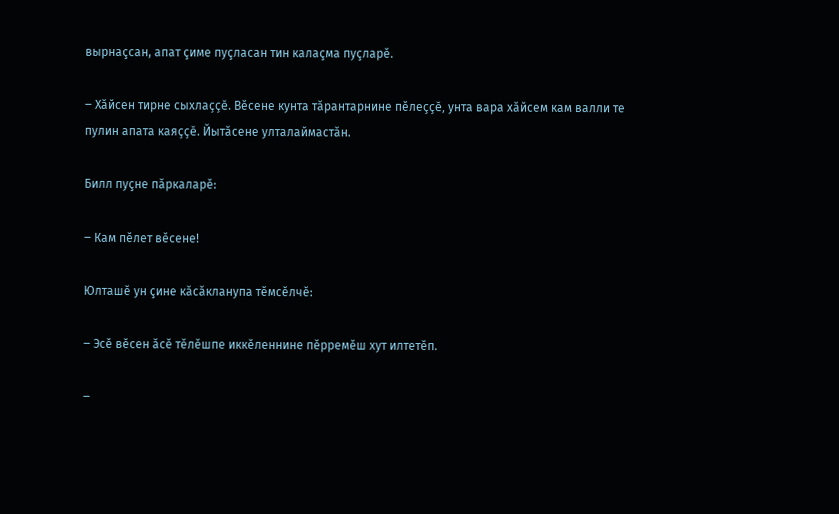вырнаçсан, апат çиме пуçласан тин калаçма пуçларĕ.

‒ Хăйсен тирне сыхлаççĕ. Вĕсене кунта тăрантарнине пĕлеççĕ, унта вара хăйсем кам валли те пулин апата каяççĕ. Йытăсене улталаймастăн.

Билл пуçне пăркаларĕ:

‒ Кам пĕлет вĕсене!

Юлташĕ ун çине кăсăкланупа тĕмсĕлчĕ:

‒ Эсĕ вĕсен ăсĕ тĕлĕшпе иккĕленнине пĕрремĕш хут илтетĕп.

‒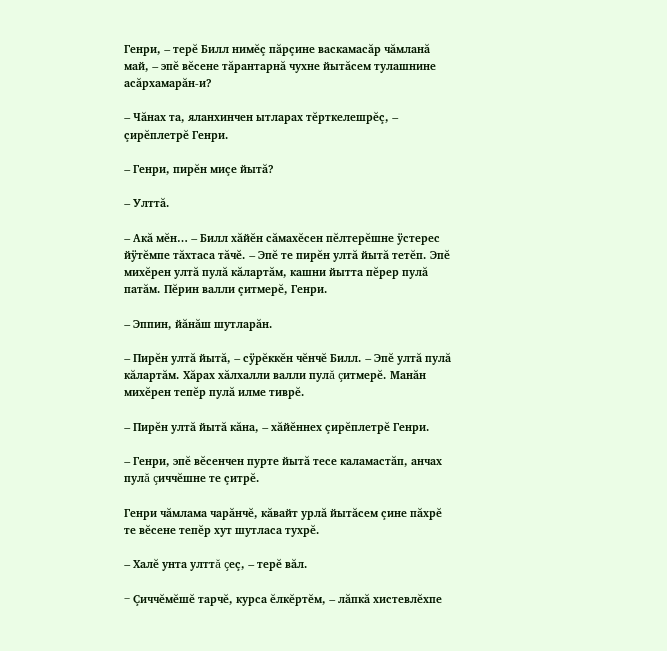Генри, ‒ терĕ Билл нимĕç пăрçине васкамасăр чăмланă май, ‒ эпĕ вĕсене тăрантарнă чухне йытăсем тулашнине асăрхамарăн-и?

‒ Чăнах та, яланхинчен ытларах тĕрткелешрĕç, ‒ çирĕплетрĕ Генри.

‒ Генри, пирĕн миçе йытă?

‒ Улттă.

‒ Акă мĕн… ‒ Билл хăйĕн сăмахĕсен пĕлтерĕшне ÿстерес йÿтĕмпе тăхтаса тăчĕ. ‒ Эпĕ те пирĕн ултă йытă тетĕп. Эпĕ михĕрен ултă пулă кăлартăм, кашни йытта пĕрер пулă патăм. Пĕрин валли çитмерĕ, Генри.

‒ Эппин, йăнăш шутларăн.

‒ Пирĕн ултă йытă, ‒ сÿрĕккĕн чĕнчĕ Билл. ‒ Эпĕ ултă пулă кăлартăм. Хăрах хăлхалли валли пулă çитмерĕ. Манăн михĕрен тепĕр пулă илме тиврĕ.

‒ Пирĕн ултă йытă кăна, ‒ хăйĕннех çирĕплетрĕ Генри.

‒ Генри, эпĕ вĕсенчен пурте йытă тесе каламастăп, анчах пулă çиччĕшне те çитрĕ.

Генри чăмлама чарăнчĕ, кăвайт урлă йытăсем çине пăхрĕ те вĕсене тепĕр хут шутласа тухрĕ.

‒ Халĕ унта улттă çеç, ‒ терĕ вăл.

‒ Çиччĕмĕшĕ тарчĕ, курса ĕлкĕртĕм, ‒ лăпкă хистевлĕхпе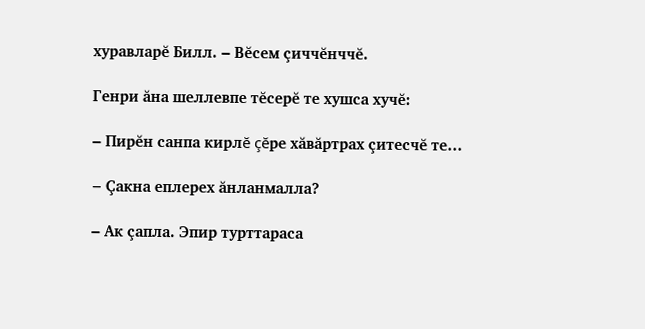хуравларĕ Билл. ‒ Вĕсем çиччĕнччĕ.

Генри ăна шеллевпе тĕсерĕ те хушса хучĕ:

‒ Пирĕн санпа кирлĕ çĕре хăвăртрах çитесчĕ те…

‒ Çакна еплерех ăнланмалла?

‒ Ак çапла. Эпир турттараса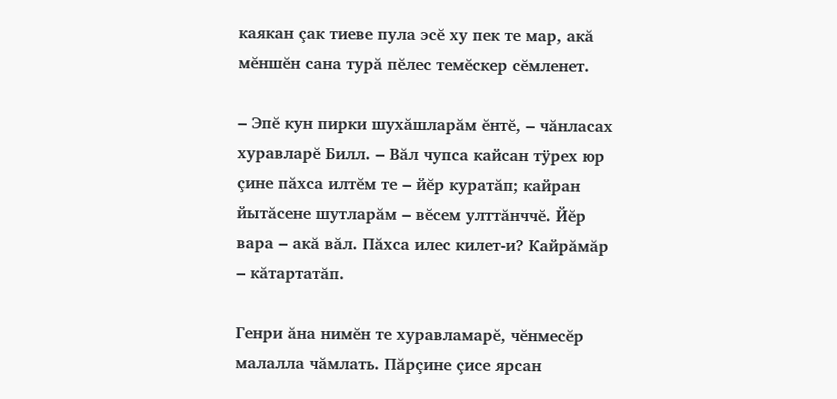каякан çак тиеве пула эсĕ ху пек те мар, акă мĕншĕн сана турă пĕлес темĕскер сĕмленет.

‒ Эпĕ кун пирки шухăшларăм ĕнтĕ, ‒ чăнласах хуравларĕ Билл. ‒ Вăл чупса кайсан тÿрех юр çине пăхса илтĕм те ‒ йĕр куратăп; кайран йытăсене шутларăм ‒ вĕсем улттăнччĕ. Йĕр вара ‒ акă вăл. Пăхса илес килет-и? Кайрăмăр ‒ кăтартатăп.

Генри ăна нимĕн те хуравламарĕ, чĕнмесĕр малалла чăмлать. Пăрçине çисе ярсан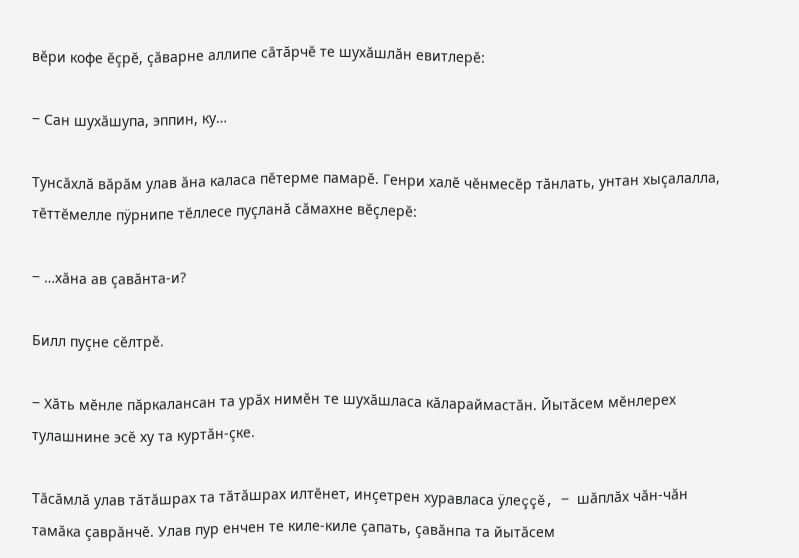вĕри кофе ĕçрĕ, çăварне аллипе сăтăрчĕ те шухăшлăн евитлерĕ:

‒ Сан шухăшупа, эппин, ку…

Тунсăхлă вăрăм улав ăна каласа пĕтерме памарĕ. Генри халĕ чĕнмесĕр тăнлать, унтан хыçалалла, тĕттĕмелле пÿрнипе тĕллесе пуçланă сăмахне вĕçлерĕ:

‒ …хăна ав çавăнта-и?

Билл пуçне сĕлтрĕ.

‒ Хăть мĕнле пăркалансан та урăх нимĕн те шухăшласа кăлараймастăн. Йытăсем мĕнлерех тулашнине эсĕ ху та куртăн-çке.

Тăсăмлă улав тăтăшрах та тăтăшрах илтĕнет, инçетрен хуравласа ÿлеççĕ, ‒ шăплăх чăн-чăн тамăка çаврăнчĕ. Улав пур енчен те киле-киле çапать, çавăнпа та йытăсем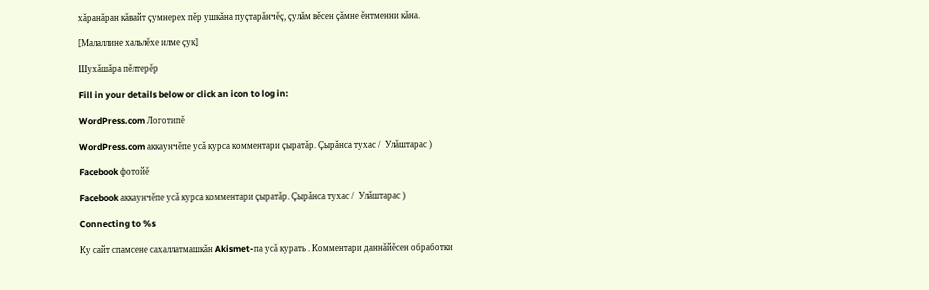хăранăран кăвайт çумнерех пĕр ушкăна пуçтарăнчĕç, çулăм вĕсен çăмне ĕнтменни кăна.

[Малаллине хальлĕхе илме çук]

Шухăшăра пĕлтерĕр

Fill in your details below or click an icon to log in:

WordPress.com Логотипĕ

WordPress.com аккаунчĕпе усă курса комментари çыратăр. Çырăнса тухас /  Улăштарас )

Facebook фотойĕ

Facebook аккаунчĕпе усă курса комментари çыратăр. Çырăнса тухас /  Улăштарас )

Connecting to %s

Ку сайт спамсене сахаллатмашкăн Akismet-па усă курать . Комментари даннăйĕсен обработки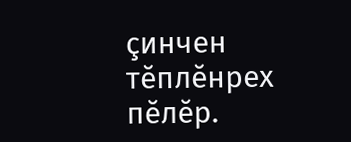çинчен тĕплĕнрех пĕлĕр.